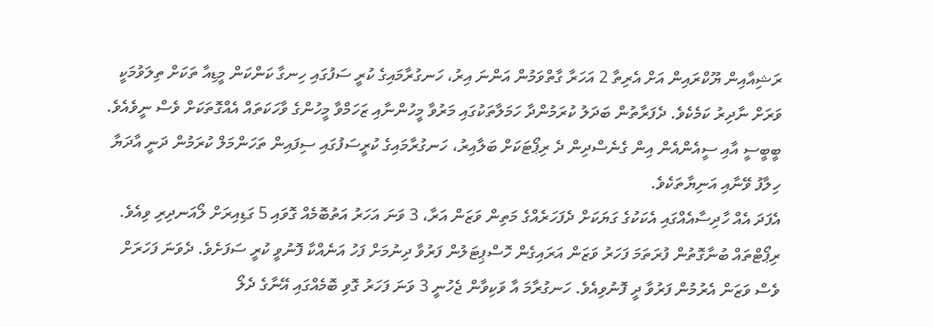ރަޝިއާއިން ޔޫކްރައިން އަށް އެރިތާ 2 އަހަރާ ގާތްވަމުން އަންނަ އިރު، ހަނގުރާމައިގެ ކުރީ ސަފުގައި ހިނގާ ކަންކަން މީޑިއާ ތަކަށް ތިލަވުމަކީ ވަރަށް ނާދިރު ކަމެކެވެ. ދެފަރާތުން ބަދަލު ކުރަމުންދާ ހަމަލާތަކުގައި މަރުވާ މީހުންނާއި ޒަހަމްވާ މީހުންގެ ވާހަކަތައް އެއްގޮތަކަށް ވެސް ނީވެއެވެ.
ބީބީސީ އާއި ސީއެންއެން އިން ގެނެސްދިން ދެ ރިޕޯޓަކަށް ބަލާއިރު، ހަނގުރާމައިގެ ކުރީސަފުގައި ސިފައިން ތަހަންމަލް ކުރަމުން ދަނީ އާދަޔާ ހިލާފު ވޭނާއި އަނިޔާތަކެވެ.
އެފަދަ އެއް ހާދިސާއެއްގައި އެކަކުގެ ގަޔަކަށް ދެފަހަރެއްގެ މަތިން ވަޒަން އަރާ، 3 ވަނަ އަހަރު އަތުބޮމެއް ގޮވައި 5 ގަޑިއިރަށް ލޯއަނދިރި ވިއެވެ. ރިޕޯޓްތައް ބުނާގޮތުން ފުރަތަމަ ފަހަރު ވަޒަން އަރައިގެން ހޮސްޕިޓަލުން ފަރުވާ ދިނުމަށް ފަހު އަނެއްކާ ފޮނުވީ ކުރީ ސަފަށެވެ. ދެވަނަ ފަހަރަށް ވެސް ވަޒަން އެރުމުން ފަރުވާ ދީ ފޮނުވިއެވެ. ހަނގުރާމަ އާ ވަކިވާން ޖެހުނީ 3 ވަނަ ފަހަރު ގޮވި ބޮމެއްގައި އޭނާގެ ދެލޯ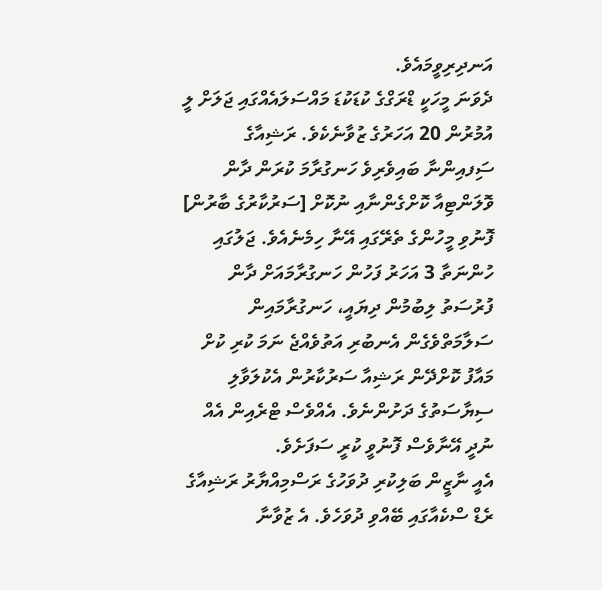އަނދިރިވީމައެވެ.
ދެވަނަ މީހަކީ ޑްރަގްގެ ކުޑަކުޑަ މައްސަލައެއްގައި ޖަލަށް ލީ އުމުރުން 20 އަހަރުގެ ޒުވާނެކެވެ. ރަޝިއާގެ ސިަފއިންނާ ބައިވެރިވެ ހަނގުރާމަ ކުރަން ދާން ވޮލަންޓިއާ ކޮށްގެންނާއި ނުކޮށް [ސަރުކާރުގެ ބާރުން] ފޮނުވި މީހުންގެ ތެރޭގައި އޭނާ ހިމެނެއެވެ. ޖަލުގައި ހުންނަތާ 3 އަހަރު ފަހުން ހަނގުރާމައަށް ދާން ފުރުސަތު ލިބުމުން ދިޔައީ، ހަނގުރާމައިން ސަލާމަތްވެގެން އެނބުރި އަތުވެއްޖެ ނަމަ ކުރި ކުށް މައާފު ކޮށްދޭން ރަޝިއާ ސަރުކާރުން އެކުލަވާލި ސިޔާސަތުގެ ދަށުންނެވެ. އެއްވެސް ޓްރެއިން އެއް ނުދީ އޭނާވެސް ފޮނުވީ ކުރީ ސަފަށެވެ.
އެއީ ނާޒީން ބަލިކުރި ދުވަހުގެ ރަސްމިއްޔާރު ރަޝިއާގެ ރެޑް ސްކެއާގައި ބޭއްވި ދުވަހެވެ. އެ ޒުވާނާ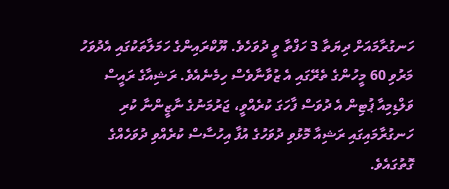ހަނގުރާމައަށް ދިޔަތާ 3 ހަފްތާ ވީ ދުވަހެވެ. ޔޫކްރައިންގެ ހަމަލާތަކުގައި އެދުވަހު މަރުވި 60 މީހުންގެ ތެރޭގައި އެ ޒުވާނާވެސް ހިމެނެއެވެ. ރަޝިއާގެ ރައީސް ވަލްޑިމިއާ ޕުޓިން އެ ދުވަސް ފާހަގަ ކުރެއްވީ، ޖަރުމަނުގެ ނާޒީންނާ ކުރި ހަނގުރާމައިގައި ރަޝިއާ މޮޅުވި ދުވަހުގެ އުފާ އިހުސާސް ކުރެއްވި ދުވަހެއްގެ ގޮތުގައެވެ.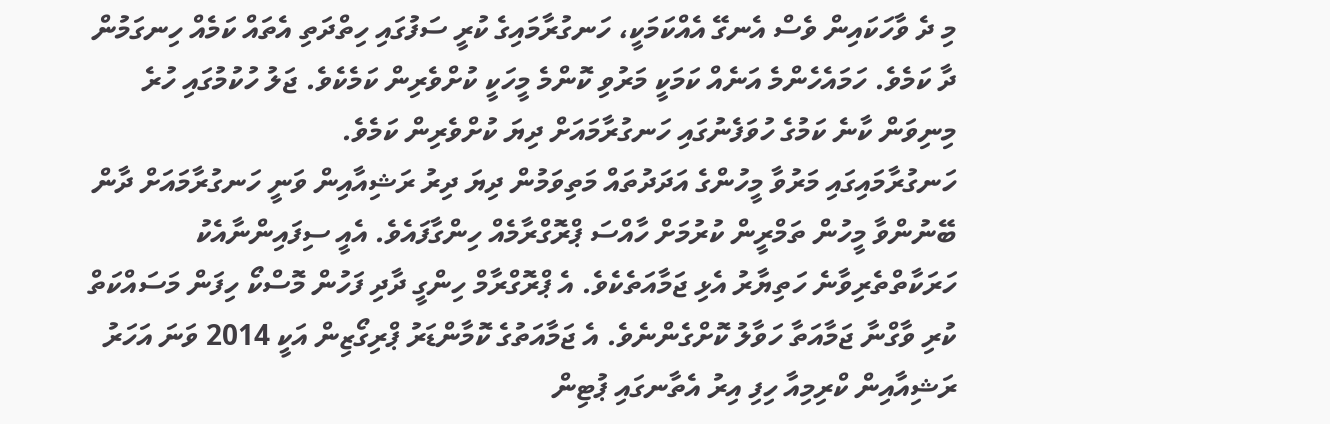މި ދެ ވާހަކައިން ވެސް އެނގޭ އެއްކަމަކީ، ހަނގުރާމައިގެ ކުރީ ސަފުގައި ހިތްދަތި އެތައް ކަމެއް ހިނގަމުން ދާ ކަމެވެ. ހަމައެހެންމެ އަނެއް ކަމަކީ މަރުވި ކޮންމެ މީހަކީ ކުށްވެރިން ކަމެކެވެ. ޖަލު ހުކުމުގައި ހުރެ މިނިވަން ކާނެ ކަމުގެ ހުވަފެނުގައި ހަނގުރާމައަށް ދިޔަ ކުށްވެރިން ކަމެވެ.
ހަނގުރާމައިގައި މަރުވާ މީހުންގެ އަދަދުތައް މަތިވަމުން ދިޔަ ދިރު ރަޝިއާއިން ވަނީ ހަނގުރާމައަށް ދާން ބޭނުންވާ މީހުން ތަމްރީން ކުރުމަށް ހާއްސަ ޕްރޮގްރާމެއް ހިންގާފައެވެ. އެއީ ސިފައިންނާއެކު ހަރަކާތްތެރިވާނެ ހަތިޔާރު އެޅި ޖަމާއަތެކެވެ. އެ ޕްރޮގްރާމް ހިންގީ ދާދި ފަހުން މޮސްކޯ ހިފަން މަސައްކަތް ކުރި ވާގްނާ ޖަމާއަތާ ހަވާލު ކޮށްގެންނެވެ. އެ ޖަމާއަތުގެ ކޮމާންޑަރު ޕްރިގޯޒިން އަކީ 2014 ވަނަ އަހަރު ރަޝިއާއިން ކްރިމިއާ ހިފި އިރު އެތާނގައި ޕުޓިން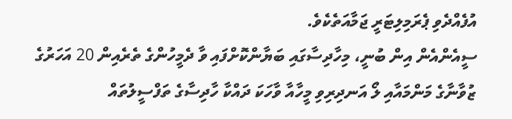އުފެއްދެވި ޕެރަމިލިޓަރީ ޖަމާއަތެކެވެ.
ސީއެންއެން އިން ބުނީ، މިހާދިސާގައި ބަޔާންކޮށްފައި ވާ ދެމީހުންގެ ތެރެއިން 20 އަހަރުގެ ޒުވާނާގެ މަންމައާއި ލޯ އަނދިރިވި މީހާއާ ވާހަކަ ދައްކާ ހާދިސާގެ ތަފްސީލުތައް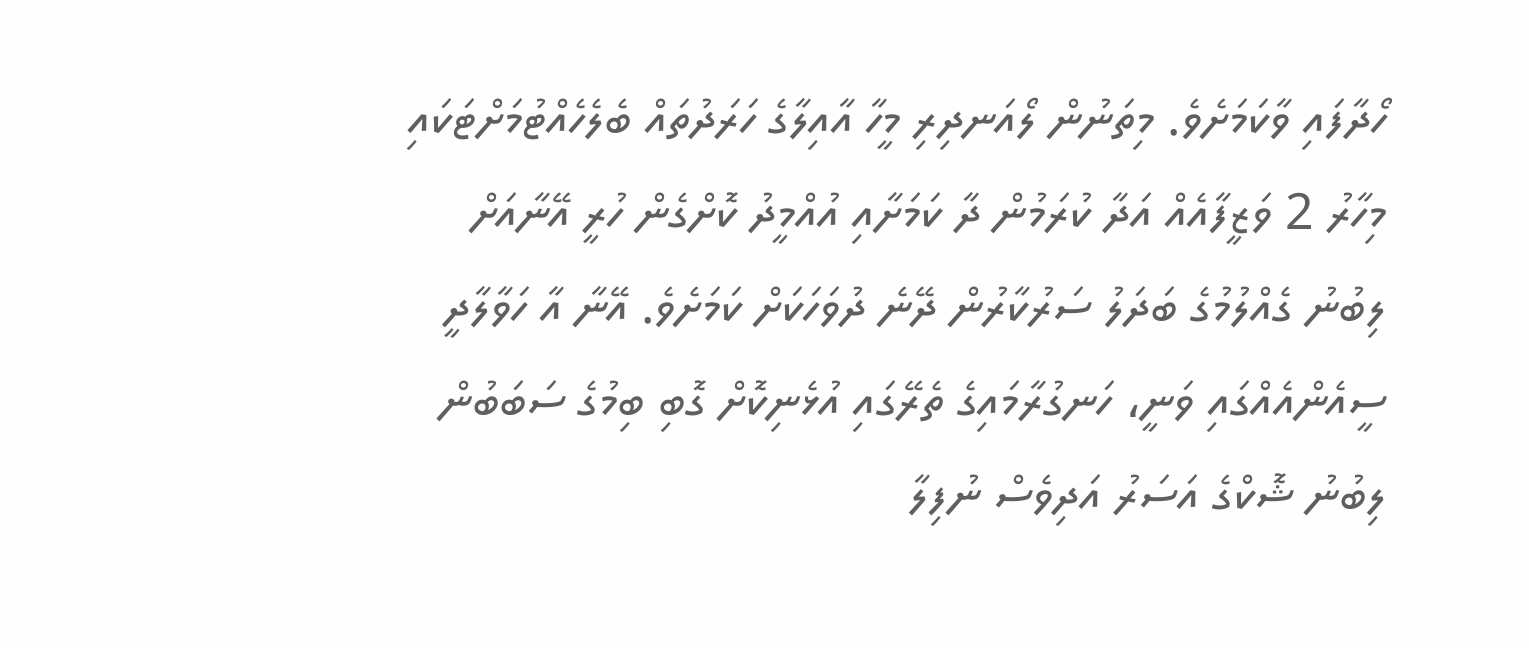ހޯދާފައި ވާކަމަށެވެ. މިތަނުން ލޯއަނދިރި މީހާ އާއިލާގެ ހަރަދުތައް ބެލެހެއްޓުމަށްޓަކައި މިހާރު 2 ވަޒީފާއެއް އަދާ ކުރަމުން ދާ ކަމަށާއި އުއްމީދު ކޮށްގެން ހުރީ އޭނާއަށް ލިބުނު ގެއްލުމުގެ ބަދަލު ސަރުކާރުން ދޭނެ ދުވަހަކަށް ކަމަށެވެ. އޭނާ އާ ހަވާލާދީ ސީއެންއެއްގައި ވަނީ، ހަނގުރާމައިގެ ތެރޭގައި އުޅެނިކޮށް ގޮބި ބިމުގެ ސަބަބުން ލިބުނު ޝޮކްގެ އަސަރު އަދިވެސް ނުފިލާ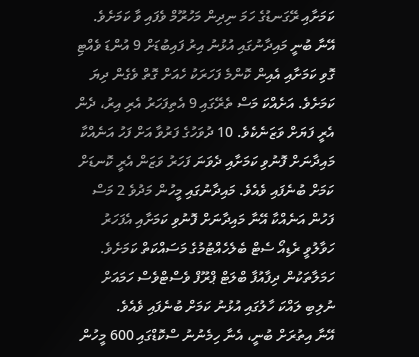ކަމަށާއި ރޭގަނޑުގެ ހަމަ ނިދިން މަހުރޫމް ވެފައި ވާ ކަމަށެވެ.
އޭނާ ބުނީ މައިދާނުގައި އުޅުނު އިރު ފައިބުޑަށް 9 އުންޑަ ވެއްޓި ގޮވި ކަމަށާއި އެއިން ކޮންމެ ފަހަރަކު ހެއަށް ގޮތް ވެގެން ދިޔަ ކަމަށެވެ. އަށެއްކަ މަސް ތެރޭގައި 9 އެތިފަހަރު އެރި އިރު، ދެން އެރީ ފަޔަށް ވަޒަނެކެވެ. 10 ދުވަހުގެ ފަރުވާ އަށް ފަހު އަނެއްކާ މައިދާނަށް ފޮނުވި ކަމަށާއި ދެވަނަ ފަހަރު ވަޒަން އެރީ ކޮނޑަށް ކަމަށް ބުނެފައި ވެއެވެ. މައިދާނުގައި މީހުން މަދުވެ 2 މަސް ފަހުން އަނެއްކާ އޭނާ މައިދާނަށް ފޮނުވި ކަމަށާއި އެފަހަރު ހަވާލުވީ ރެޑިއޯ ސެޓް ބެލެހެއްޓުމުގެ މަސައްކަތް ކަމަށެވެ. ހަމަލާތަކުން ދިފާއުފާ ބްލަޓް ޕްރޫފް ވެސްޓްވެސް ހަމައަށް ނުލިބި ލައްކަ ހާލުގައި އުޅުނު ކަމަށް ބުނެފައި ވެއެވެ.
އޭނާ އިތުރަށް ބުނީ، އެނާ ހިމެނުނު ސްކޮޑްގައި 600 މީހުން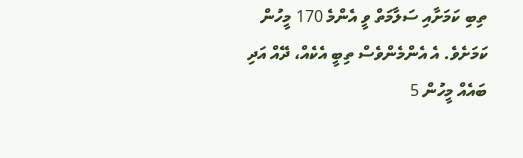ތިބި ކަމަށާއި ސަލާމަތް ވީ އެންމެ 170 މީހުން ކަމަށެވެ. އެ އެންމެންވެސް ތިބީ އެކެއް، ދޭއް އަދި ބައެއް މީހުން 5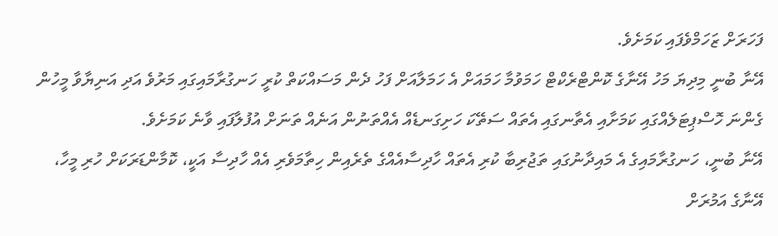ފަހަރަށް ޒަހަމްވެފައި ކަމަށެވެ.
އޭނާ ބުނީ މިދިޔަ މަހު އޭނާގެ ކޮންޓްރެކްޓް ހަމަވުމާ ހަމައަށް އެ ހަމަލާއަށް ފަހު ދެން މަސައްކަތް ކުރީ ހަނގުރާމައިގައި މަރުވެ އަދި އަނިޔާވާ މީހުން ގެންނަ ހޮސްޕިޓަލެއްގައި ކަމަށާއި އެތާނގައި އެތައް ސަތޭކަ ހަށިގަނޑެއް އެއްތަނުން އަނެއް ތަނަށް އުފުލާފައި ވާނެ ކަމަށެވެ.
އޭނާ ބުނީ، ހަނގުރާމައިގެ އެ މައިދާނުގައި ތަޖުރިބާ ކުރި އެތައް ހާދިސާއެއްގެ ތެރެއިން ހިތާމަވެރި އެއް ހާދިސާ އަކީ، ކޮމާންޑަރަކަށް ހުރި މީހާ، އޭނާގެ އަމުރަށް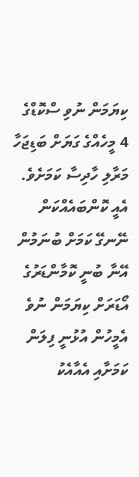ކިޔަމަން ނުވި ސްކޮޑްގެ 4 މީހެއްގެ ގަޔަށް ބަޑިޖަހާ މަރާލި ހާދިސާ ކަމަށެވެ. އެއީ ކޮންބައެއްކަން ނޭނގޭ ކަމަށް ބުނަމުން އޭނާ ބުނީ ކޮމާންޑަރުގެ އޯޑަރަށް ކިޔަމަން ނުވެ އެމީހުން އުޅުނީ ފިލަން ކަމަށާއި އެއާއެކު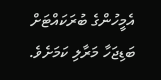އެމީހުންގެ ބުރަކައްޓަށް ބަޑިޖަހާ މަރާލި ކަމަށެވެ.